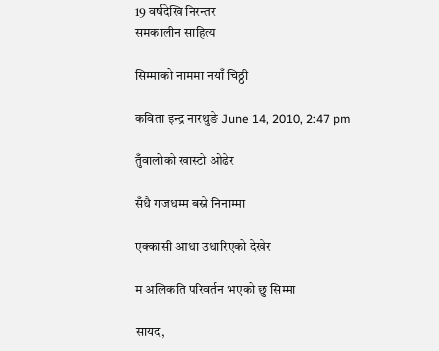19 वर्षदेखि निरन्तर
समकालीन साहित्य

सिम्माको नाममा नयाँ चिठ्ठी

कविता इन्द्र नारथुङे June 14, 2010, 2:47 pm

तुँवालोको खास्टो ओढेर

सँधै गजधम्म बस्ने निनाम्मा

एक्कासी आधा उधारिएको देखेर

म अलिकति परिवर्तन भएको छु सिम्मा

सायद,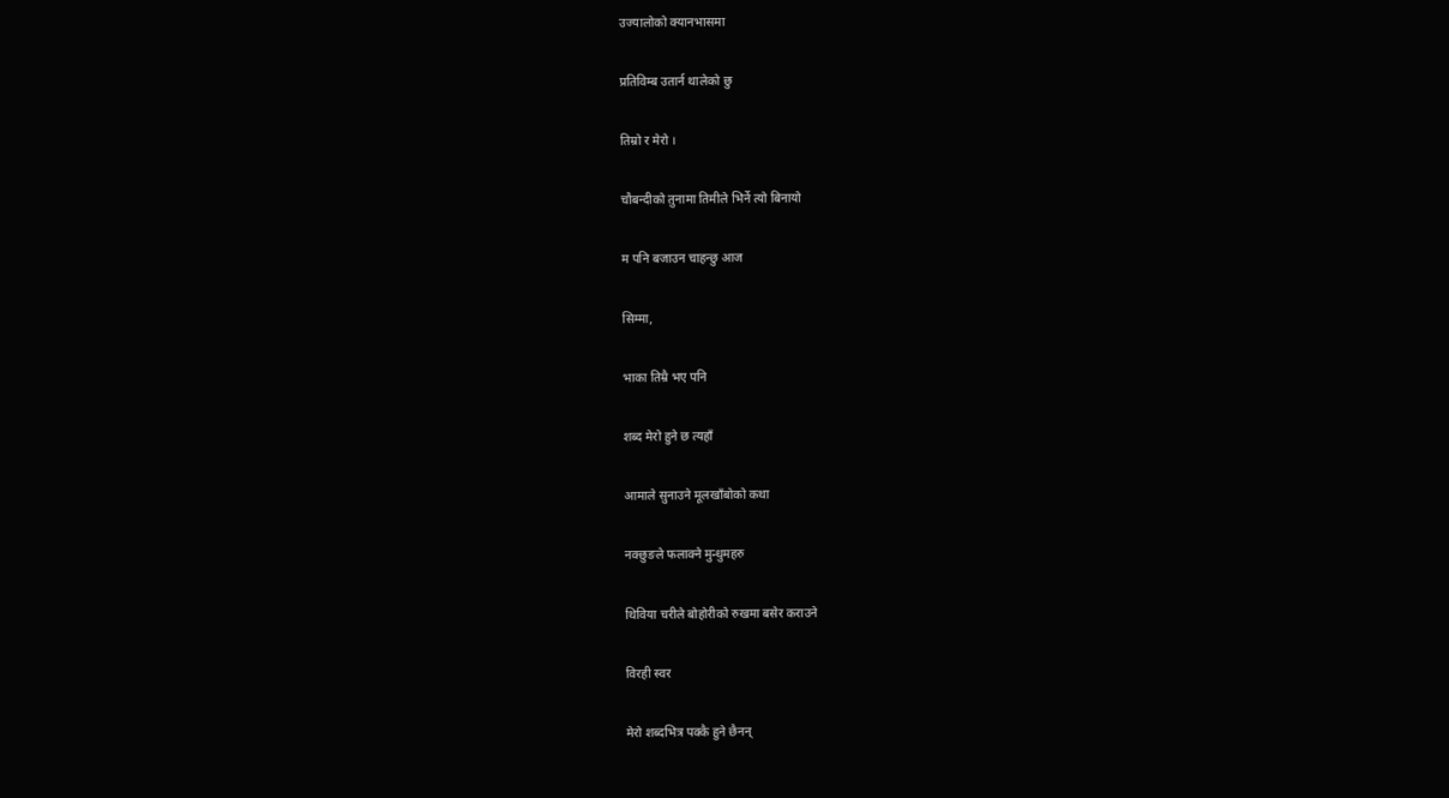उज्यालोको क्यानभासमा

प्रतिविम्ब उतार्न थालेको छु

तिम्रो र मेरो ।

चौबन्दीको तुनामा तिमीले भिर्ने त्यो बिनायो

म पनि बजाउन चाहन्छु आज

सिम्मा,

भाका तिम्रै भए पनि

शब्द मेरो हुने छ त्यहाँ

आमाले सुनाउने मूलखाँबोको कथा

नक्छुङले फलाक्ने मुन्धुमहरु

थिविया चरीले बोहोरीको रुखमा बसेर कराउने

विरही स्वर

मेरो शब्दभित्र पक्कै हुने छैनन्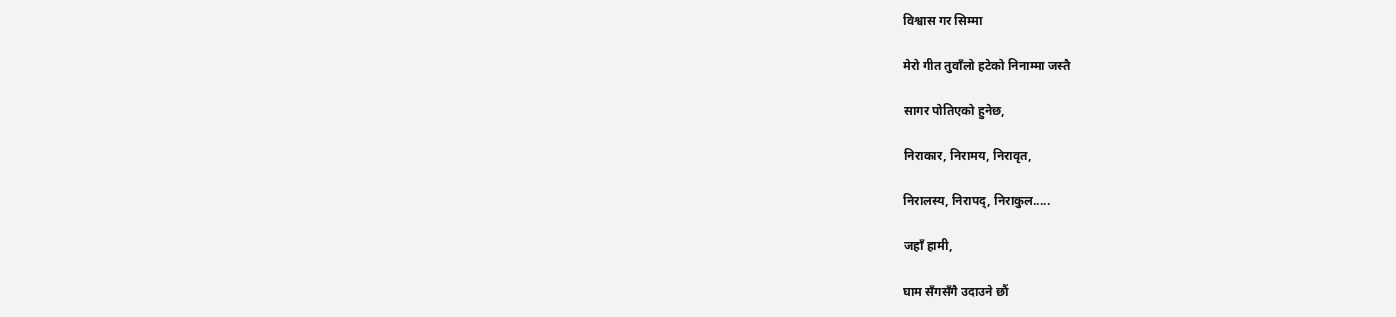विश्वास गर सिम्मा

मेरो गीत तुवाँलो हटेको निनाम्मा जस्तै

सागर पोतिएको हुनेछ,

निराकार, निरामय, निरावृत,

निरालस्य, निरापद्, निराकुल.....

जहाँ हामी,

घाम सँगसँगै उदाउने छौं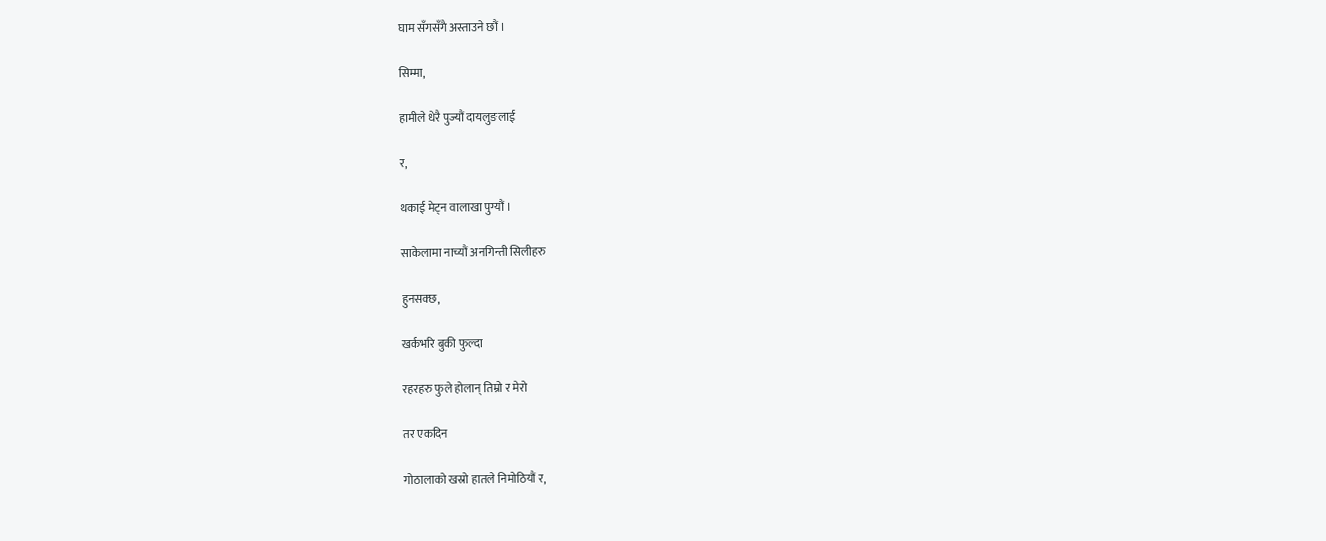घाम सँगसँगै अस्ताउने छौं ।

सिम्मा,

हामीले धेरै पुज्यौं दायलुङलाई

र,

थकाई मेट्न वालाखा पुग्यौं ।

साकेलामा नाच्यौं अनगिन्ती सिलीहरु

हुनसक्छ,

खर्कभरि बुकी फुल्दा

रहरहरु फुले होलान् तिम्रो र मेरो

तर एकदिन

गोठालाको खस्रो हातले निमोठियौं र,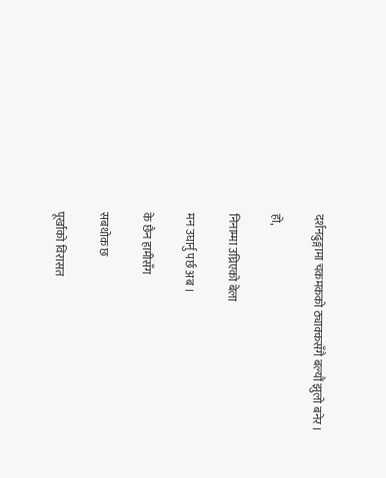दर्शनढुङ्गामा चकमकको ठ्याक्कसँगै बल्यौं झुलो बनेर ।

हो,

निनाम्मा उघ्रिएको बेला

मन उघार्नु पर्छ अब ।

के छैन हामीसँग

सबथोक छ

पूर्खाको विरासत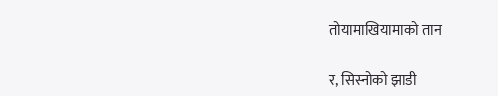तोयामाखियामाको तान

र, सिस्नोको झाडी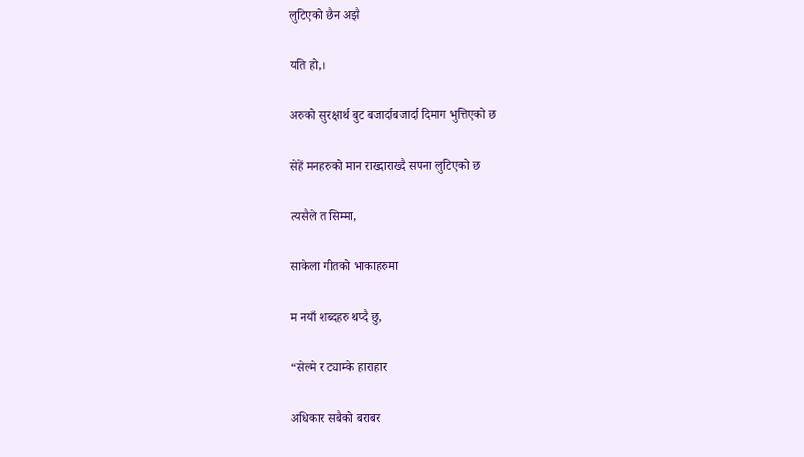लुटिएको छैन अझै

यति हो,।

अरुको सुरक्षार्थ बुट बजार्दाबजार्दा दिमाग भुत्तिएको छ

सेहें मनहरुको मान राख्दाराख्दै सपना लुटिएको छ

त्यसैले त सिम्मा,

साकेला गीतको भाकाहरुमा

म नयाँ शब्दहरु थप्दै छु,

“सेल्मे र ट्याम्के हाराहार

अधिकार सबैको बराबर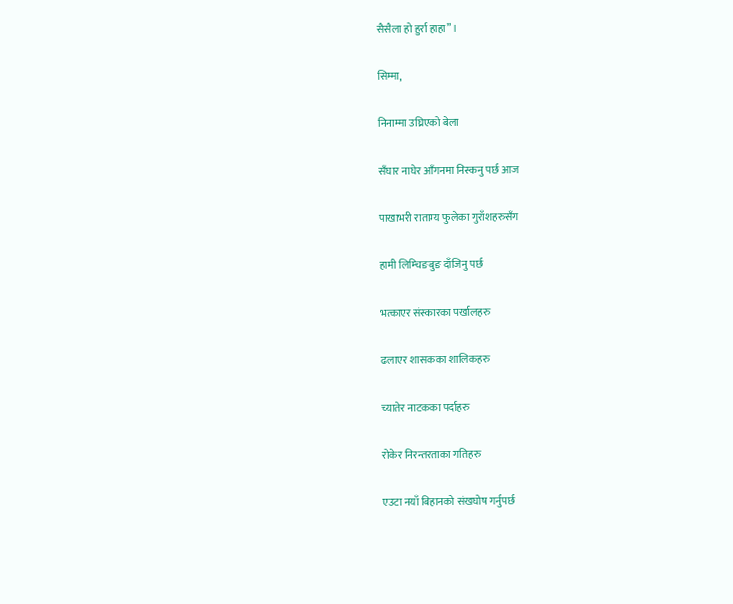सैसैला हो हुर्रा हाहा” ।

सिम्मा,

निनाम्मा उघ्रिएको बेला

सँघार नाघेर आँगनमा निस्कनु पर्छ आज

पाखाभरी राताम्य फुलेका गुराँशहरुसँग

हामी लिम्चिङबुङ दाँजिनु पर्छ

भत्काएर संस्कारका पर्खालहरु

ढलाएर शासकका शालिकहरु

च्यातेर नाटकका पर्दाहरु

रोकेर निरन्तरताका गतिहरु

एउटा नयाँ बिहानको संखघोष गर्नुपर्छ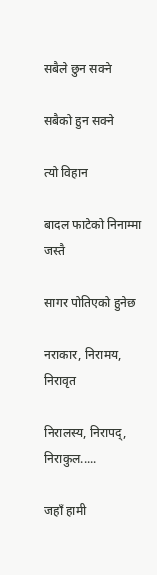सबैले छुन सक्ने

सबैको हुन सक्ने

त्यो विहान

बादल फाटेको निनाम्मा जस्तै

सागर पोतिएको हुनेछ

नराकार, निरामय, निरावृत

निरालस्य, निरापद्, निराकुल.....

जहाँ हामी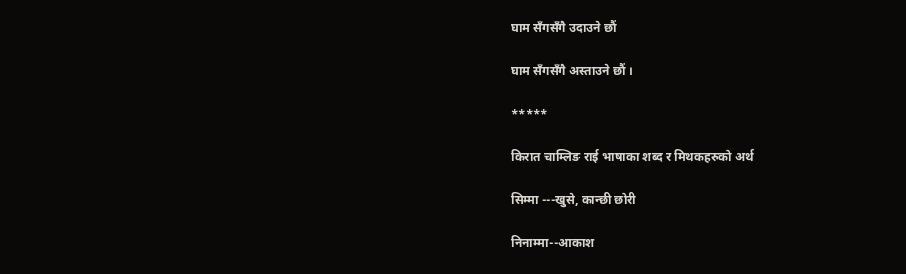घाम सँगसँगै उदाउने छौं

घाम सँगसँगै अस्ताउने छौं ।

*****

किरात चाम्लिङ राई भाषाका शब्द र मिथकहरुको अर्थ

सिम्मा ---खुसे, कान्छी छोरी

निनाम्मा--आकाश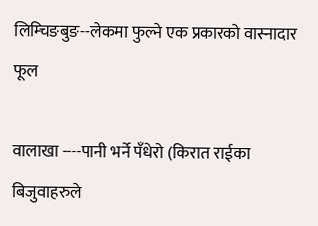लिम्चिङबुङ--लेकमा फुल्ने एक प्रकारको वास्नादार फूल

वालाखा ----पानी भर्ने पँधेरो (किरात राईका बिजुवाहरुले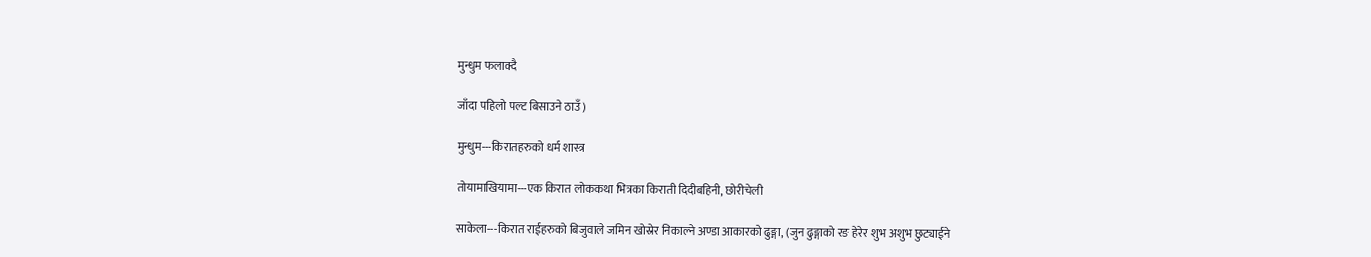मुन्धुम फलाक्दै

जाँदा पहिलो पल्ट बिसाउने ठाउँ)

मुन्धुम---किरातहरुको धर्म शास्त्र

तोयामाखियामा---एक किरात लोककथा भित्रका किराती दिदीबहिनी, छोरीचेली

साकेला---किरात राईहरुको बिजुवाले जमिन खोस्रेर निकाल्ने अण्डा आकारको ढुङ्गा, (जुन ढुङ्गाको रङ हेरेर शुभ अशुभ छुट्याईने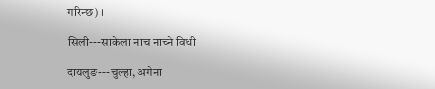गरिन्छ) ।

सिली---साकेला नाच नाच्ने विधी

दायलुङ---चुल्हा, अगेना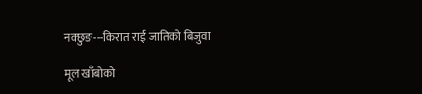नक्छुङ---किरात राई जातिको बिजुवा

मूल खाँबोको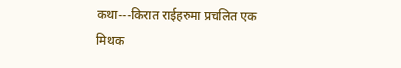कथा---किरात राईहरुमा प्रचलित एक मिथक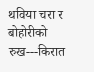थविया चरा र बोहोरीको रुख---किरात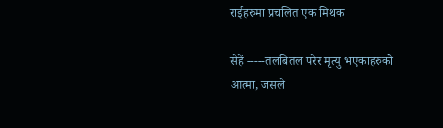राईहरुमा प्रचलित एक मिथक

सेहें -----तलबितल परेर मृत्यु भएकाहरुको आत्मा, जसले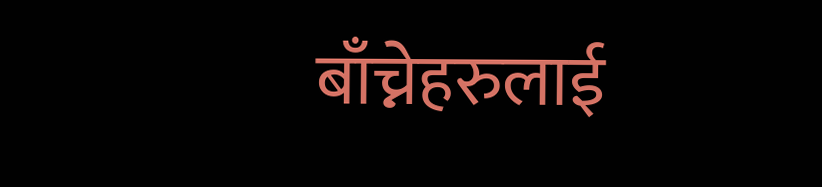बाँच्नेहरुलाई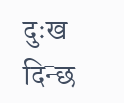दुःख दिन्छ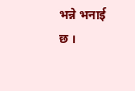भन्ने भनाई छ ।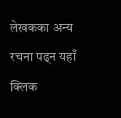लेखकका अन्य रचना पढ्न यहाँ क्लिक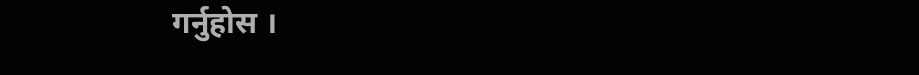गर्नुहोस ।